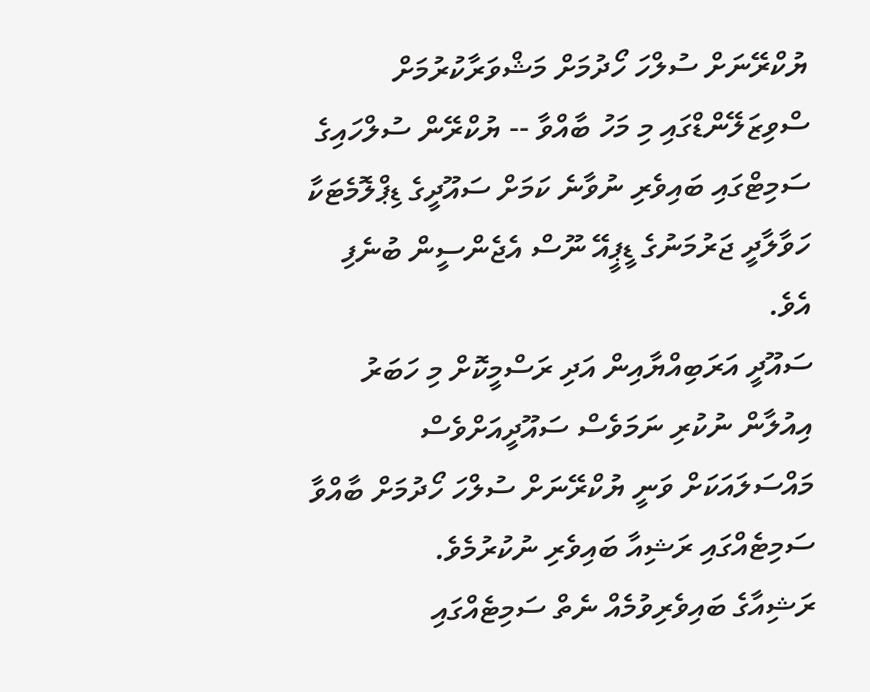ޔުކްރޭނަށް ސުލްހަ ހޯދުމަށް މަޝްވަރާކުރުމަށް ސްވިޒަލޭންޑްގައި މި މަހު ބާއްވާ -- ޔުކްރޭން ސުލްހައިގެ ސަމިޓްގައި ބައިވެރި ނުވާނެ ކަމަށް ސައޫދީގެ ޑިޕްލޮމެޓަކާ ހަވާލާދީ ޖަރުމަނުގެ ޑީޕީއޭ ނޫސް އެޖެންސީން ބުނެފި އެވެ.
ސައޫދީ އަރަބިއްޔާއިން އަދި ރަސްމީކޮށް މި ހަބަރު އިއުލާން ނުކުރި ނަމަވެސް ސައޫދީއަށްވެސް މައްސަލައަކަށް ވަނީ ޔުކްރޭނަށް ސުލްހަ ހޯދުމަށް ބާއްވާ ސަމިޓެއްގައި ރަޝިއާ ބައިވެރި ނުކުރުމެވެ.
ރަޝިއާގެ ބައިވެރިވުމެއް ނެތް ސަމިޓެއްގައި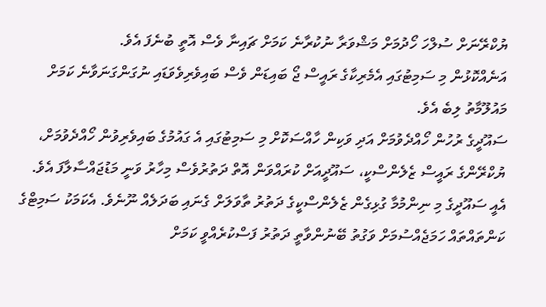ޔުކްރޭނަށް ސުލްހަ ހޯދުމަށް މަޝްވަރާ ނުކުރާނެ ކަމަށް ޗައިނާ ވެސް އޮތީ ބުނެފަ އެވެ.
އަނެއްކޮޅުން މި ސަމިޓުގައި އެމެރިކާގެ ރައީސް ޖޯ ބައިޑަން ވެސް ބައިވެރިވެވަޑައި ނުގަންގަނަވާނެ ކަމަށް މައުލޫމާތު ލިބެ އެވެ.
ސައޫދީގެ ރުހުން ހޯއްދެވުމަށް އަދި ވަކިން ހާއްސަކޮށް މި ސަމިޓުގައި އެ ގައުމުގެ ބައިވެރިވުން ހޯއްދެވުމަށް، ޔުކްރޭންގެ ރައީސް ޒެލެންސްކީ، ސައޫދީއަށް ކުރައްވަން އޮތް ދަތުރުވެސް މިހާރު ވަނީ މަޑުޖައްސާލާފަ އެވެ.
އެއީ ސައޫދީގެ މި ނިންމުމާ ގުޅިގެން ޒެލެންސްކީގެ ދަތުރު ތާވަލަށް ގެނައި ބަދަލެއް ނޫނެވެ. އެކަމަކު ސަމިޓްގެ ކަންތައްތައް ހަމަޖެއްސުމަށް ވަގުތު ބޭނުންވާތީ ދަތުރު ފަސްކުރެއްވީ ކަމަށް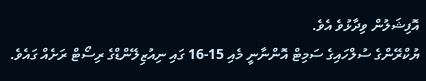އޮފިޝަލުން ވިދާޅުވެ އެވެ.
ޔުކްރޭންގެ ސުލްހައިގެ ސަމިޓް އޮންނާނީ މެއި 15-16 ގައި ނިއުޒިލޭންޑްގެ ރިސޯޓް ރަށެއް ގައެވެ.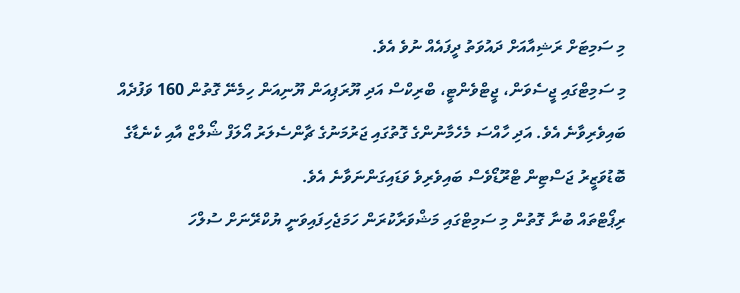މި ސަމިޓަށް ރަޝިއާއަށް ދައުވަތު ދީފައެއް ނުވެ އެވެ.
މި ސަމިޓްގައި ޖީސެވަން، ޖީޓްވެންޓީ، ބްރިކްސް އަދި ޔޫރަޕިއަން ޔޫނިއަން ހިމެނޭ ގޮތުން 160 ވަފުދެއް ބައިވެރިވާނެ އެވެ. އަދި ހާއްސަ މެހެމާނުންގެ ގޮތުގައި ޖަރުމަނުގެ ޗާންސެލަރު އޯލަފް ޝޯލްޒް އާއި ކެނެޑާގެ ބޮޑުވަޒީރު ޖަސްޓިން ޓްރޫޑޯވެސް ބައިވެރިވެ ވަޑައިގަންނަވާނެ އެވެ.
ރިޕޯޓްތައް ބުނާ ގޮތުން މި ސަމިޓްގައި މަޝްވަރާކުރަން ހަމަޖެހިފައިވަނީ ޔުކްރޭނަށް ސުލްހަ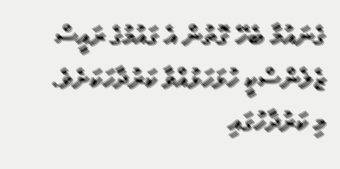ގެނައުމާ ބެހޭ ގޮތުން އެ ގައުމުގެ ރައީސް ޒެލެންސްކީ ހުޅަހަޅުއްވާ ކަރުދާހަކަށެވެ. މި ކަރުދާހުގައި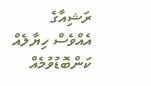ރަޝިއާގެ އެއްވެސް ހިޔާލެއް ކަންބޮޑުވުމެއް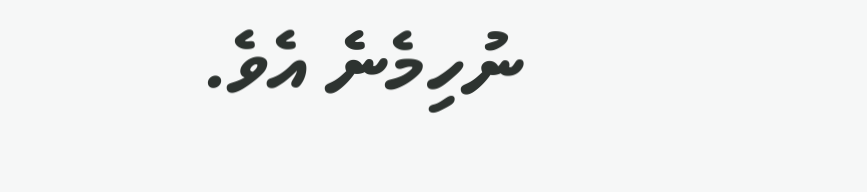ނުހިމެނެ އެވެ.